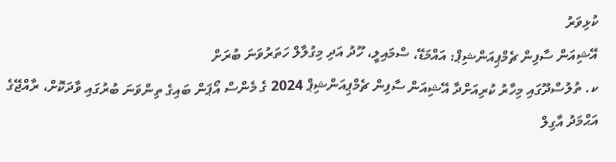ކުޅިވަރު
އޭޝިއަން ސާފިން ޗެމްޕިއަންޝިޕް: އައްމަޑޭ، ސްމައިލީ، ހޫދު އަދި މިގުލާލް ހަތަރުވަނަ ބުރަށް
ކ. ތުލުސްދޫގައި މިހާރު ކުރިއަށްދާ އޭޝިއަން ސާފިން ޗެމްޕިއަންޝިޕް 2024 ގެ މެންސް އޯޕަން ބައިގެ ތިންވަނަ ބުރުގައި ވާދަކޮށް، ރާއްޖޭގެ އަޙްމަދު އާގިލް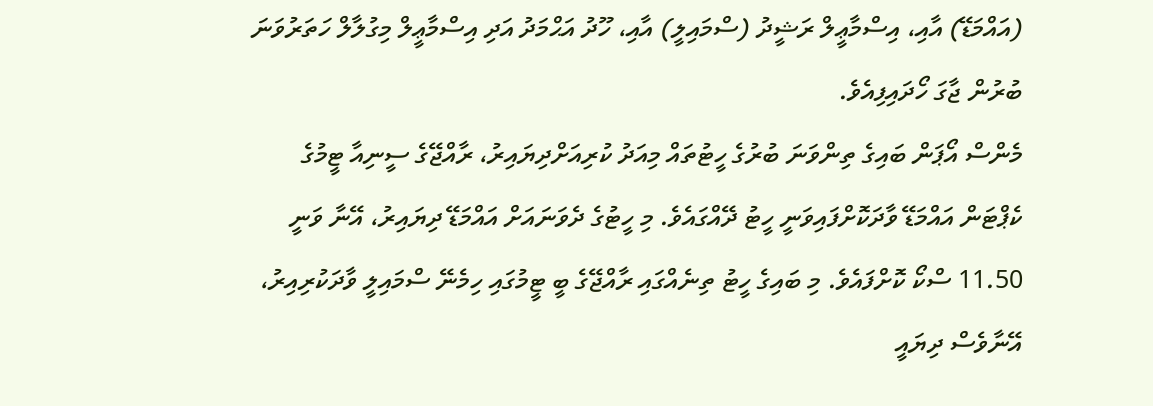(އައްމަޑޭ) އާއި، އިސްމާޢީލް ރަޝީދު (ސްމައިލީ) އާއި، ހޫދު އަޙްމަދު އަދި އިސްމާޢީލް މިގުލާލް ހަތަރުވަނަ ބުރުން ޖާގަ ހޯދައިފިއެވެ.
މެންސް އޯޕަން ބައިގެ ތިންވަނަ ބުރުގެ ހީޓުތައް މިއަދު ކުރިއަށްދިޔައިރު، ރާއްޖޭގެ ސީނިއާ ޓީމުގެ ކެޕްޓަން އައްމަޑޭ ވާދަކޮށްފައިވަނީ ހީޓު ދޭއްގައެވެ. މި ހީޓުގެ ދެވަނައަށް އައްމަޑޭ ދިޔައިރު، އޭނާ ވަނީ 11.50 ސްކޯ ކޮށްފައެވެ. މި ބައިގެ ހީޓު ތިނެއްގައި ރާއްޖޭގެ ބީ ޓީމުގައި ހިމެނޭ ސްމައިލީ ވާދަކުރިއިރު، އޭނާވެސް ދިޔައީ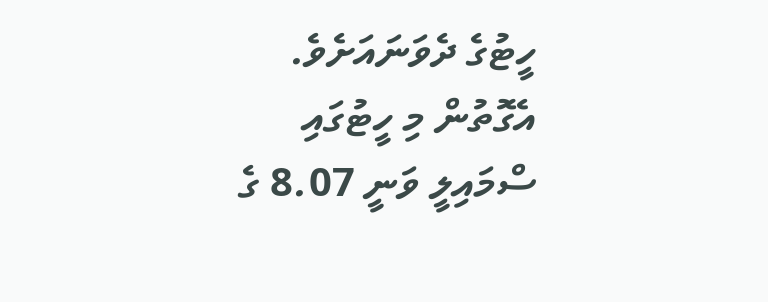ހީޓުގެ ދެވަނައަށެވެ. އެގޮތުން މި ހީޓުގައި ސްމައިލީ ވަނީ 8.07 ގެ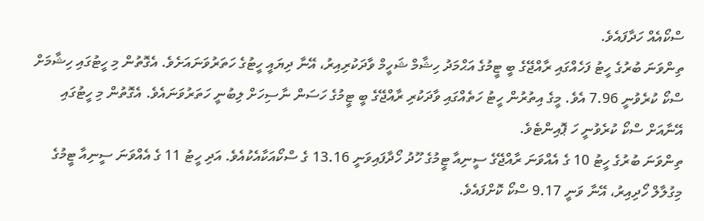ސްކޯއެއް ހަދާފައެވެ.
ތިންވަނަ ބުރުގެ ހީޓު ފަހެއްގައި ރާއްޖޭގެ ބީ ޓީމުގެ އަޙްމަދު ހިޝާމް ޝަހީމް ވާދަކުރިއިރު، އޭނާ ދިޔައީ ހީޓުގެ ހަތަރުވަނައަށެވެ. އެގޮތުން މި ހީޓުގައި ހިޝާމަށް ސްކޯ ކުރެވުނީ 7.96 އެވެ. މީގެ އިތުރުން ހީޓު ހަތެއްގައި ވާދަކުރި ރާއްޖޭގެ ބީ ޓީމުގެ ހަސަން ނާސިހަށް ލިބުނީ ހަތަރުވަނައެވެ. އެގޮތުން މި ހީޓުގައި އޭނާއަށް ސްކޯ ކުރެވުނީ ހަ ޕޮއިންޓެވެ.
ތިންވަނަ ބުރުގެ ހީޓު 10 ގެ އެއްވަނަ ރާއްޖޭގެ ސީނިއާ ޓީމުގެ ހޫދު ހޯދާފައިވަނީ 13.16 ގެ ސްކޯއަކާއެކުއެވެ. އަދި ހީޓު 11 ގެ އެއްވަނަ ސީނިއާ ޓީމުގެ މިގުލާލް ހޯދިއިރު، އޭނާ ވަނީ 9.17 ސްކޯ ކޮށްފައެވެ.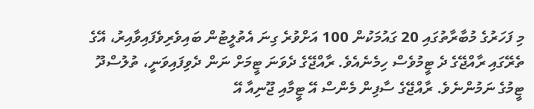މި ފަހަރުގެ މުބާރާތުގައި 20 ގައުމަކުން 100 އަށްވުރެ ގިނަ އެތުލީޓުން ބައިވެރިވެފައިވާއިރު، އޭގެ ތެރޭގައި ރާއްޖޭގެ ދެ ޓީމުވެސް ހިމެނެއެވެ. ރާއްޖޭގެ ދެވަނަ ޓީމަށް ނަން ދެވިފައިވަނީ، ތުލުސްދޫ ޓީމުގެ ނަމުންނެވެ. ރާއްޖޭގެ ސާފިން މެންސް އޭ ޓީމާއި ޖޫނިއާ އޭ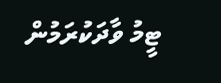ޓީމު ވާދަކުރަމުން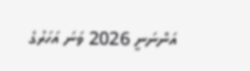އަންނަނީ 2026 ވަނަ އަހަރުގެ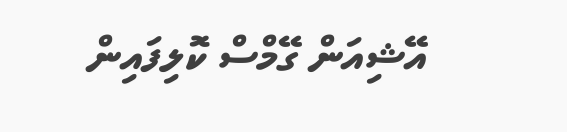އޭޝިއަން ގޭމްސް ކޮލިފައިން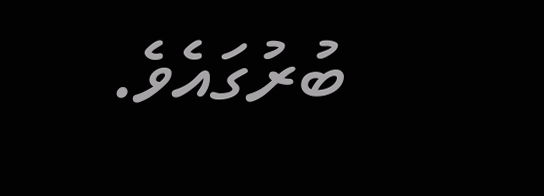ބުރުގައެވެ.